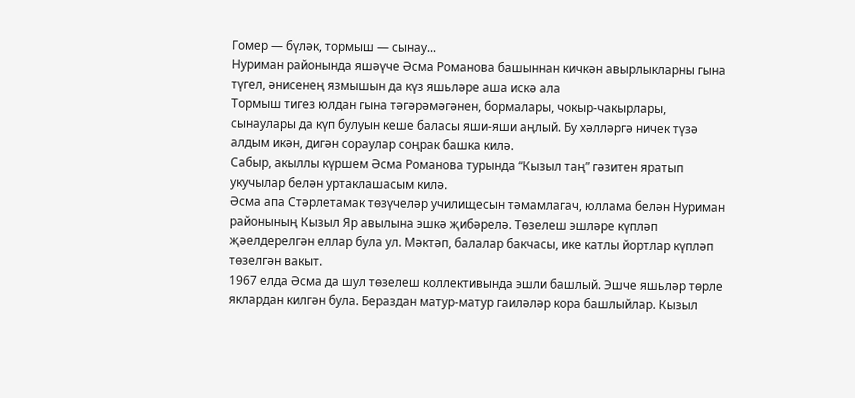Гомер — бүләк, тормыш — сынау...
Нуриман районында яшәүче Әсма Романова башыннан кичкән авырлыкларны гына түгел, әнисенең язмышын да күз яшьләре аша искә ала
Тормыш тигез юлдан гына тәгәрәмәгәнен, бормалары, чокыр-чакырлары, сынаулары да күп булуын кеше баласы яши-яши аңлый. Бу хәлләргә ничек түзә алдым икән, дигән сораулар соңрак башка килә.
Сабыр, акыллы күршем Әсма Романова турында “Кызыл таң” гәзитен яратып укучылар белән уртаклашасым килә.
Әсма апа Стәрлетамак төзүчеләр училищесын тәмамлагач, юллама белән Нуриман районының Кызыл Яр авылына эшкә җибәрелә. Төзелеш эшләре күпләп җәелдерелгән еллар була ул. Мәктәп, балалар бакчасы, ике катлы йортлар күпләп төзелгән вакыт.
1967 елда Әсма да шул төзелеш коллективында эшли башлый. Эшче яшьләр төрле яклардан килгән була. Бераздан матур-матур гаиләләр кора башлыйлар. Кызыл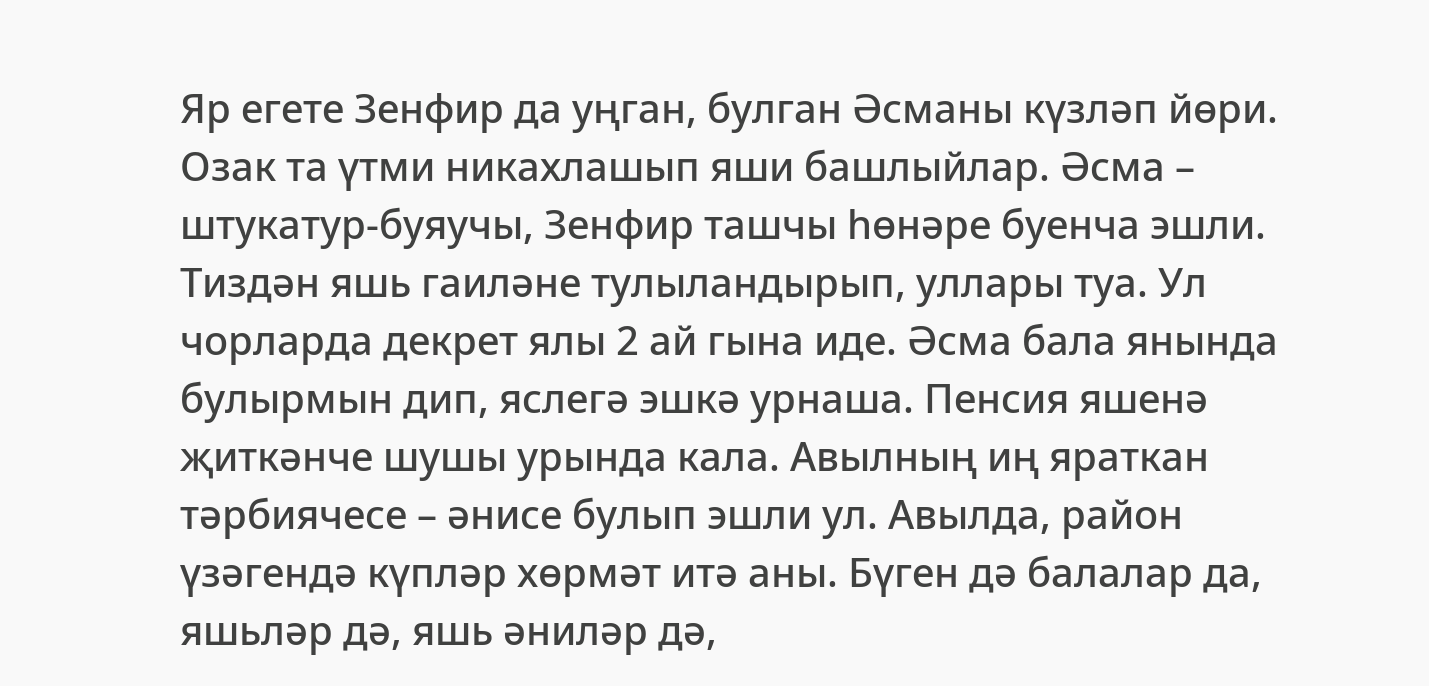Яр егете Зенфир да уңган, булган Әсманы күзләп йөри. Озак та үтми никахлашып яши башлыйлар. Әсма – штукатур-буяучы, Зенфир ташчы һөнәре буенча эшли.
Тиздән яшь гаиләне тулыландырып, уллары туа. Ул чорларда декрет ялы 2 ай гына иде. Әсма бала янында булырмын дип, яслегә эшкә урнаша. Пенсия яшенә җиткәнче шушы урында кала. Авылның иң яраткан тәрбиячесе – әнисе булып эшли ул. Авылда, район үзәгендә күпләр хөрмәт итә аны. Бүген дә балалар да, яшьләр дә, яшь әниләр дә,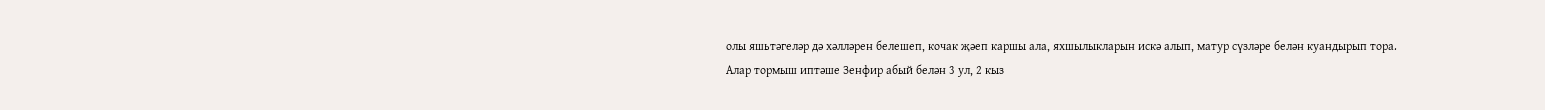олы яшьтәгеләр дә хәлләрен белешеп, кочак җәеп каршы ала, яхшылыкларын искә алып, матур сүзләре белән куандырып тора.
Алар тормыш иптәше Зенфир абый белән 3 ул, 2 кыз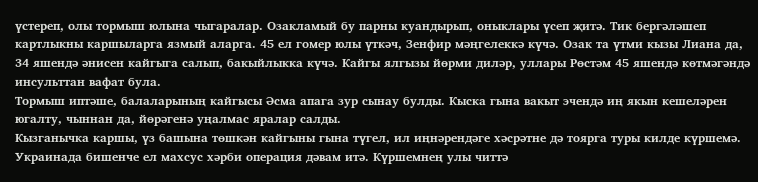үстереп, олы тормыш юлына чыгаралар. Озакламый бу парны куандырып, оныклары үсеп җитә. Тик бергәләшеп картлыкны каршыларга язмый аларга. 45 ел гомер юлы үткәч, Зенфир мәңгелеккә күчә. Озак та үтми кызы Лиана да, 34 яшендә әнисен кайгыга салып, бакыйлыкка күчә. Кайгы ялгызы йөрми диләр, уллары Рөстәм 45 яшендә көтмәгәндә инсульттан вафат була.
Тормыш иптәше, балаларының кайгысы Әсма апага зур сынау булды. Кыска гына вакыт эчендә иң якын кешеләрен югалту, чыннан да, йөрәгенә уңалмас яралар салды.
Кызганычка каршы, үз башына төшкән кайгыны гына түгел, ил иңнәрендәге хәсрәтне дә тоярга туры килде күршемә. Украинада бишенче ел махсус хәрби операция дәвам итә. Күршемнең улы читтә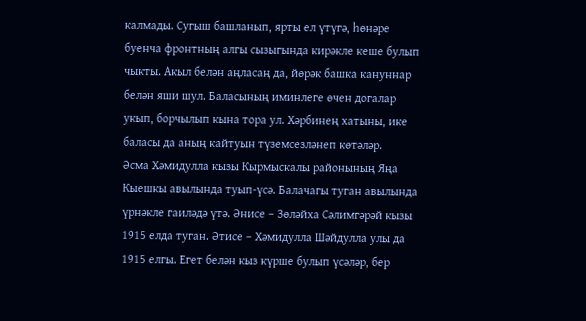калмады. Сугыш башланып, ярты ел үтүгә, һөнәре буенча фронтның алгы сызыгында кирәкле кеше булып чыкты. Акыл белән аңласаң да, йөрәк башка кануннар белән яши шул. Баласының иминлеге өчен догалар укып, борчылып кына тора ул. Хәрбинең хатыны, ике баласы да аның кайтуын түземсезләнеп көтәләр.
Әсма Хәмидулла кызы Кырмыскалы районының Яңа Кыешкы авылында туып-үсә. Балачагы туган авылында үрнәкле гаиләдә үтә. Әнисе – Зөләйха Сәлимгәрәй кызы 1915 елда туган. Әтисе – Хәмидулла Шәйдулла улы да 1915 елгы. Егет белән кыз күрше булып үсәләр, бер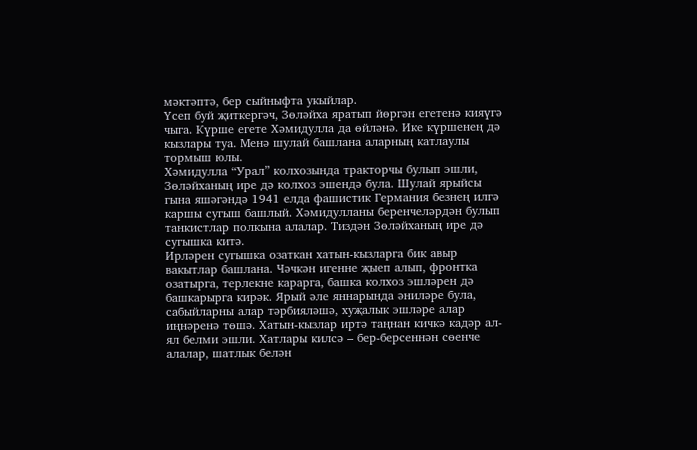мәктәптә, бер сыйныфта укыйлар.
Үсеп буй җиткергәч, Зөләйха яратып йөргән егетенә кияүгә чыга. Күрше егете Хәмидулла да өйләнә. Ике күршенең дә кызлары туа. Менә шулай башлана аларның катлаулы тормыш юлы.
Хәмидулла “Урал” колхозында тракторчы булып эшли, Зөләйханың ире дә колхоз эшендә була. Шулай ярыйсы гына яшәгәндә 1941 елда фашистик Германия безнең илгә каршы сугыш башлый. Хәмидулланы беренчеләрдән булып танкистлар полкына алалар. Тиздән Зөләйханың ире дә сугышка китә.
Ирләрен сугышка озаткан хатын-кызларга бик авыр вакытлар башлана. Чәчкән игенне җыеп алып, фронтка озатырга, терлекне карарга, башка колхоз эшләрен дә башкарырга кирәк. Ярый әле яннарында әниләре була, сабыйларны алар тәрбияләшә, хуҗалык эшләре алар иңнәренә төшә. Хатын-кызлар иртә таңнан кичкә кадәр ал-ял белми эшли. Хатлары килсә – бер-берсеннән сөенче алалар, шатлык белән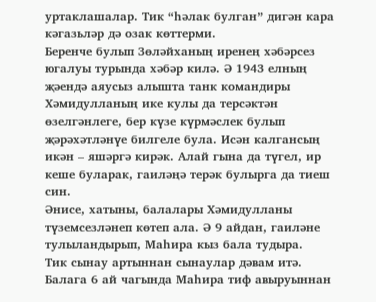уртаклашалар. Тик “һәлак булган” дигән кара кәгазьләр дә озак көттерми.
Беренче булып Зөләйханың иренең хәбәрсез югалуы турында хәбәр килә. Ә 1943 елның җәендә аяусыз алышта танк командиры Хәмидулланың ике кулы да терсәктән өзелгәнлеге, бер күзе күрмәслек булып җәрәхәтләнүе билгеле була. Исән калгансың икән – яшәргә кирәк. Алай гына да түгел, ир кеше буларак, гаиләңә терәк булырга да тиеш син.
Әнисе, хатыны, балалары Хәмидулланы түземсезләнеп көтеп ала. Ә 9 айдан, гаиләне тулыландырып, Маһира кыз бала тудыра.
Тик сынау артыннан сынаулар дәвам итә. Балага 6 ай чагында Маһира тиф авыруыннан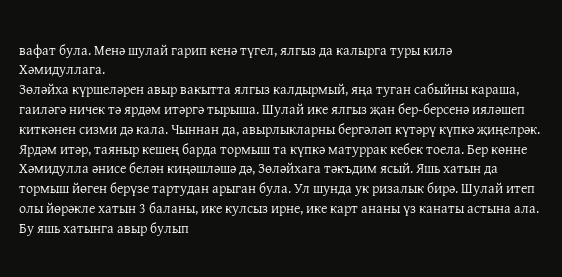вафат була. Менә шулай гарип кенә түгел, ялгыз да калырга туры килә Хәмидуллага.
Зөләйха күршеләрен авыр вакытта ялгыз калдырмый, яңа туган сабыйны караша, гаиләгә ничек тә ярдәм итәргә тырыша. Шулай ике ялгыз җан бер-берсенә ияләшеп киткәнен сизми дә кала. Чыннан да, авырлыкларны бергәләп күтәрү күпкә җиңелрәк. Ярдәм итәр, таяныр кешең барда тормыш та күпкә матуррак кебек тоела. Бер көнне Хәмидулла әнисе белән киңәшләшә дә, Зөләйхага тәкъдим ясый. Яшь хатын да тормыш йөген берүзе тартудан арыган була. Ул шунда ук ризалык бирә. Шулай итеп олы йөрәкле хатын 3 баланы, ике кулсыз ирне, ике карт ананы үз канаты астына ала. Бу яшь хатынга авыр булып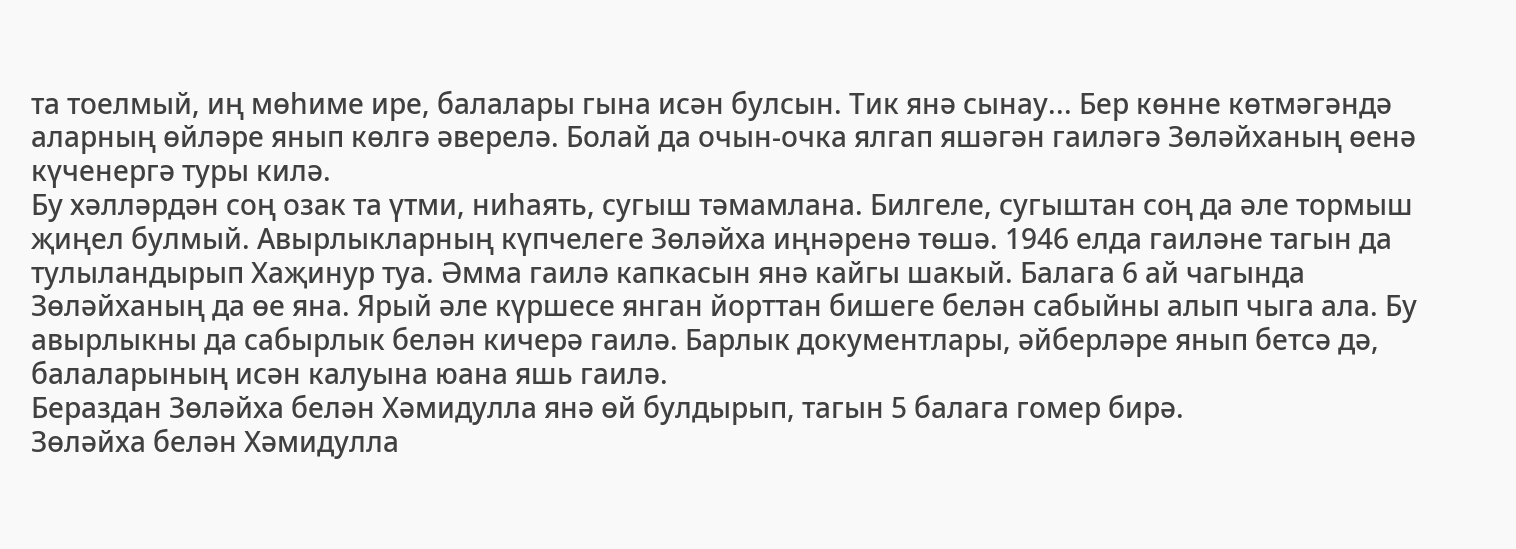та тоелмый, иң мөһиме ире, балалары гына исән булсын. Тик янә сынау... Бер көнне көтмәгәндә аларның өйләре янып көлгә әверелә. Болай да очын-очка ялгап яшәгән гаиләгә Зөләйханың өенә күченергә туры килә.
Бу хәлләрдән соң озак та үтми, ниһаять, сугыш тәмамлана. Билгеле, сугыштан соң да әле тормыш җиңел булмый. Авырлыкларның күпчелеге Зөләйха иңнәренә төшә. 1946 елда гаиләне тагын да тулыландырып Хаҗинур туа. Әмма гаилә капкасын янә кайгы шакый. Балага 6 ай чагында Зөләйханың да өе яна. Ярый әле күршесе янган йорттан бишеге белән сабыйны алып чыга ала. Бу авырлыкны да сабырлык белән кичерә гаилә. Барлык документлары, әйберләре янып бетсә дә, балаларының исән калуына юана яшь гаилә.
Бераздан Зөләйха белән Хәмидулла янә өй булдырып, тагын 5 балага гомер бирә.
Зөләйха белән Хәмидулла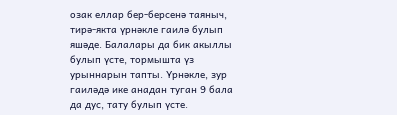озак еллар бер-берсенә таяныч, тирә-якта үрнәкле гаилә булып яшәде. Балалары да бик акыллы булып үсте, тормышта үз урыннарын тапты. Үрнәкле, зур гаиләдә ике анадан туган 9 бала да дус, тату булып үсте.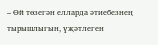– Өй төзегән елларда әтиебезнең тырышлыгын, үҗәтлеген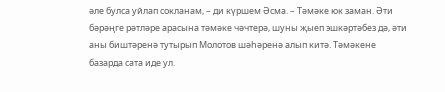әле булса уйлап сокланам, – ди күршем Әсма. – Тәмәке юк заман. Әти бәрәңге рәтләре арасына тәмәке чәчтерә, шуны җыеп эшкәртәбез дә, әти аны биштәренә тутырып Молотов шәһәренә алып китә. Тәмәкене базарда сата иде ул.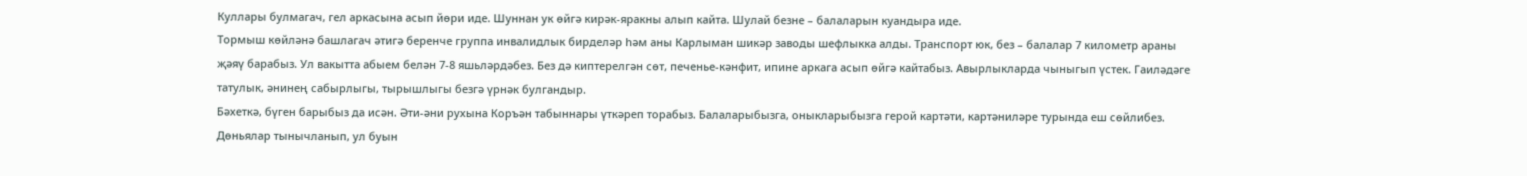Куллары булмагач, гел аркасына асып йөри иде. Шуннан ук өйгә кирәк-яракны алып кайта. Шулай безне – балаларын куандыра иде.
Тормыш көйләнә башлагач әтигә беренче группа инвалидлык бирделәр һәм аны Карлыман шикәр заводы шефлыкка алды. Транспорт юк, без – балалар 7 километр араны җәяү барабыз. Ул вакытта абыем белән 7-8 яшьләрдәбез. Без дә киптерелгән сөт, печенье-кәнфит, ипине аркага асып өйгә кайтабыз. Авырлыкларда чыныгып үстек. Гаиләдәге татулык, әнинең сабырлыгы, тырышлыгы безгә үрнәк булгандыр.
Бәхеткә, бүген барыбыз да исән. Әти-әни рухына Коръән табыннары үткәреп торабыз. Балаларыбызга, оныкларыбызга герой картәти, картәниләре турында еш сөйлибез. Дөньялар тынычланып, ул буын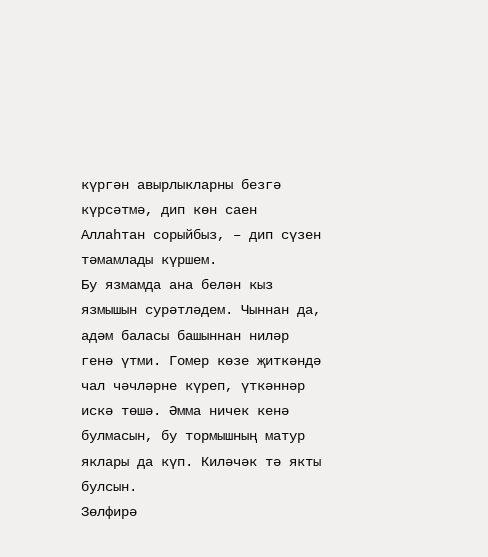күргән авырлыкларны безгә күрсәтмә, дип көн саен Аллаһтан сорыйбыз, – дип сүзен тәмамлады күршем.
Бу язмамда ана белән кыз язмышын сурәтләдем. Чыннан да, адәм баласы башыннан ниләр генә үтми. Гомер көзе җиткәндә чал чәчләрне күреп, үткәннәр искә төшә. Әмма ничек кенә булмасын, бу тормышның матур яклары да күп. Киләчәк тә якты булсын.
Зөлфирә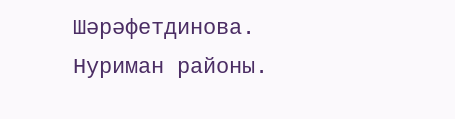Шәрәфетдинова.
Нуриман районы.